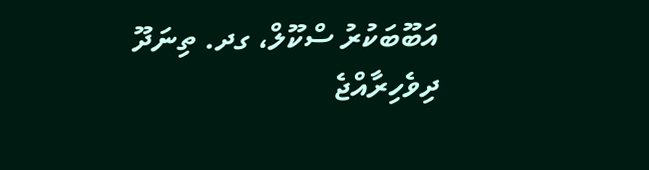އަބޫބަކުރު ސްކޫލް، ގދ. ތިނަދޫ
ދިވެހިރާއްޖެ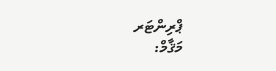ޕްރިންޓަރ
މަޤާމް: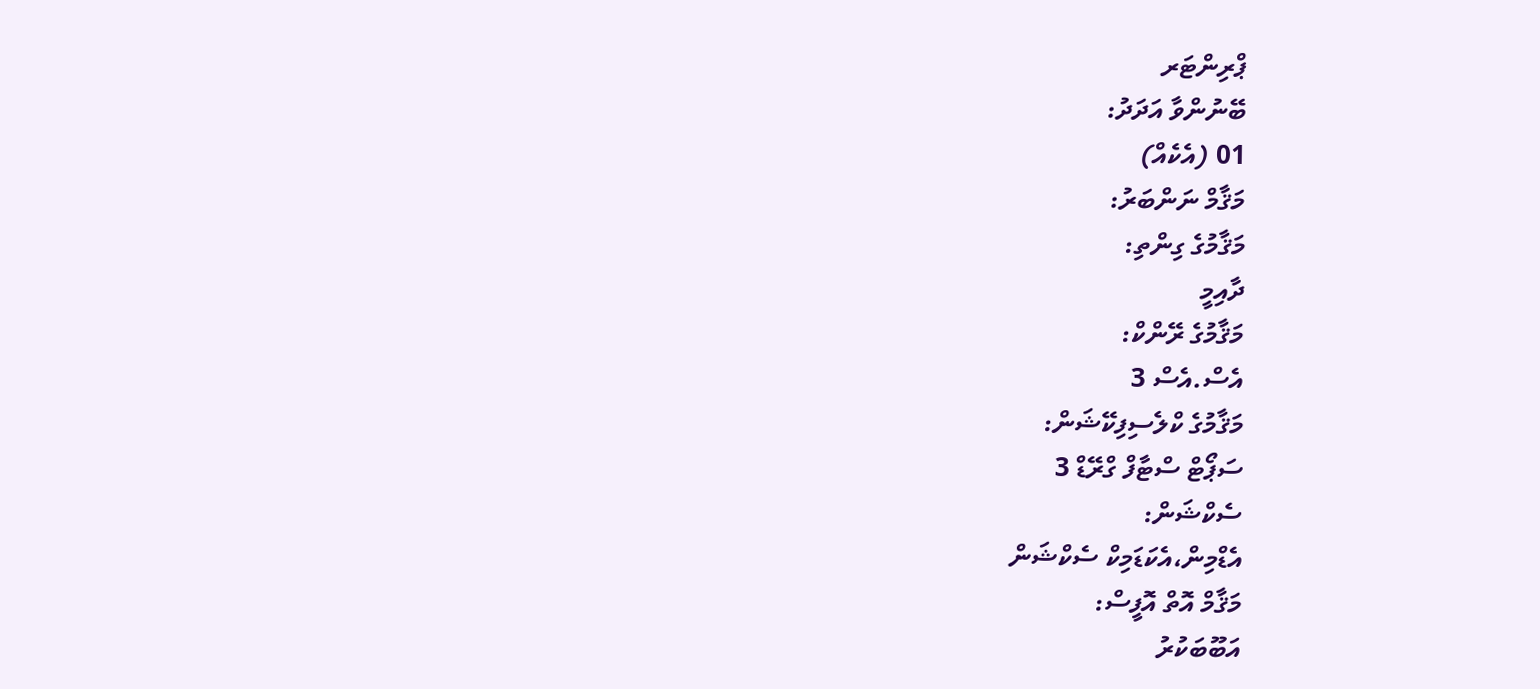ޕްރިންޓަރ
ބޭނުންވާ އަދަދު:
01 (އެކެއް)
މަޤާމް ނަންބަރު:
މަޤާމުގެ ގިންތި:
ދާއިމީ
މަޤާމުގެ ރޭންކް:
އެސް.އެސް 3
މަޤާމުގެ ކްލެސިފިކޭޝަން:
ސަޕޯޓް ސްޓާފް ގްރޭޑް 3
ސެކްޝަން:
އެޑްމިން،އެކަޑަމިކް ސެކްޝަން
މަޤާމް އޮތް އޮފީސް:
އަބޫބަކުރު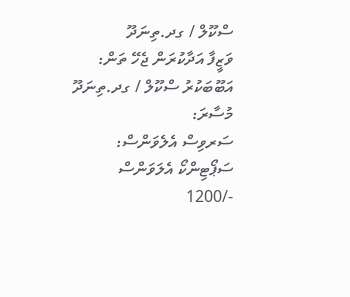ސްކޫލް / ގދ.ތިނަދޫ
ވަޒީފާ އަދާކުރަން ޖެހޭ ތަން:
އަބޫބަކުރު ސްކޫލް / ގދ.ތިނަދޫ
މުސާރަ:
ސަރވިސް އެލެވަންސް:
ސަޕޯޓިންކޯ އެލަވަންސް
-/1200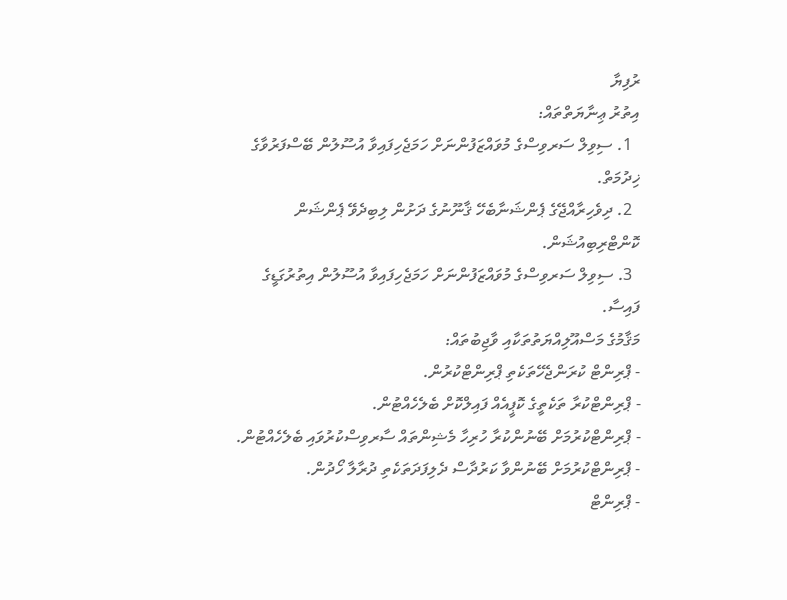ރުފިޔާ
އިތުރު ޢިނާޔަތްތައް:
  1. ސިވިލް ސަރވިސްގެ މުވައްޒަފުންނަށް ހަމަޖެހިފައިވާ އުސޫލުން ބޭސްފަރުވާގެ ޚިދުމަތް.
  2. ދިވެހިރާއްޖޭގެ ޕެންޝަނާބެހޭ ޤާނޫނުގެ ދަށުން ލިބިދެވޭ ޕެންޝަން ކޮންޓްރިބިއުޝަން.
  3. ސިވިލް ސަރވިސްގެ މުވައްޒަފުންނަށް ހަމަޖެހިފައިވާ އުސޫލުން އިތުރުގަޑީގެ ފައިސާ.
މަޤާމުގެ މަސްއޫލިއްޔަތުތަކާއި ވާޖިބުތައް:
- ޕްރިންޓް ކުރަންޖެހޭތަކެތި ޕްރިންޓްކުރުން.
- ޕްރިންޓްކުރާ ތަކެތީގެ ކޮޕީއެއް ފައިލްކޮށް ބެލެހެއްޓުން.
- ޕްރިންޓްކުރުމަށް ބޭނުންކުރާ ހުރިހާ މެޝިންތައް ސާރވިސްކުރުވައި ބެލެހެއްޓުން.
- ޕްރިންޓްކުރުމަށް ބޭނުންވާ ކަރުދާސް ދެލިފަދަތަކެތި ދުރާލާ ހޯދުން.
- ޕްރިންޓް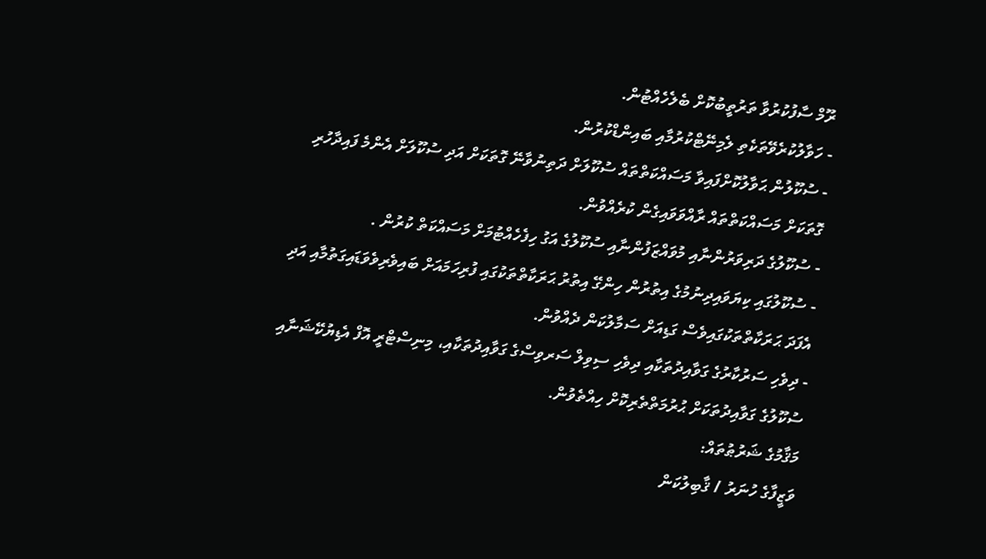ރޫމް ސާފުކުރުވާ ތަރުތީބުކޮށް ބެލެހެއްޓުން.
- ހަވާލުކުރެވޭތަކެތި ލެމިނޭޓްކުރުމާއި ބައިންޑްކުރުން.
- ސުކޫލުން ޙަވާލުކޮށްފައިވާ މަސައްކަތްތައް ސުކޫލަށް ދަތިނުވާނޭ ގޮތަކަށް އަދި ސުކޫލަށް އެންމެ ފައިދާހުރި ގޮތަކަށް މަސައްކަތްތައް ރާއްވަވައިގެން ކުރެއްވުން.
- ސުކޫލުގެ ދަރިވަރުންނާއި މުވައްޒަފުންނާއި ސުކޫލުގެ އަގު ހިފެހެއްޓުމަށް މަސައްކަތް ކުރުން .
- ސުކޫލުގައި ކިޔަވައިދިނުމުގެ އިތުރުން ހިންގޭ އިތުރު ޙަރަކާތްތަކުގައި ފުރިހަމައަށް ބައިވެރިވެވަޑައިގަތުމާއި އަދި އެފަދަ ޙަރަކާތްތަކުގައިވެސް ގަޑިއަށް ސަމާލުކަން ދެއްވުން.
- ދިވެހި ސަރުކާރުގެ ގަވާއިދުތަކާއި ދިވެހި ސިވިލް ސަރވިސްގެ ގަވާއިދުތަކާއި، މިނިސްޓްރީ އޮފް އެޑިޔުކޭޝަނާއި ސުކޫލުގެ ގަވާއިދުތަކަށް ޙުރުމަތްތެރިކޮށް ހިއްތެވުން.
މަޤާމުގެ ޝަރުޠުތައް:
ވަޒީފާގެ ހުނަރު / ޤާބިލުކަން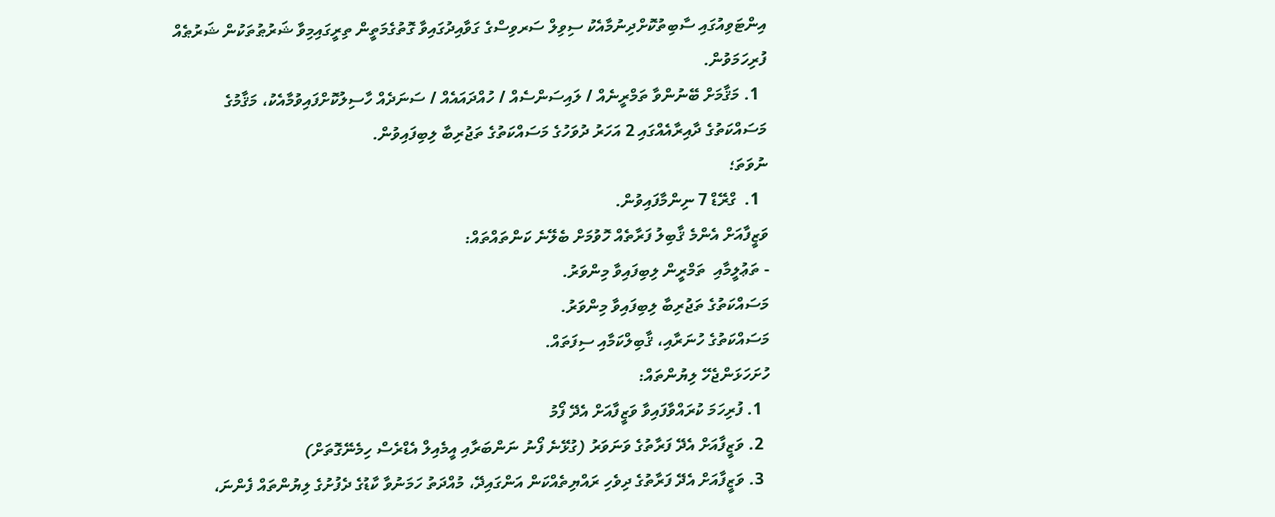އިންޓަވިއުގައި ސާބިތުކޮށްދިނުމާއެކު ސިވިލް ސަރވިސްގެ ގަވާއިދުގައިވާ ގޮތުގެމަތީން ތިރީގައިމިވާ ޝަރުޠުތަކުން ޝަރުޠެއް ފުރިހަމަވުން.
  1. މަޤާމަށް ބޭނުންވާ ތަމްރީނެއް / ލައިސަންސެއް / ހުއްދައައެއް / ސަނަދެއް ހާސިލުކޮށްފައިވުމާއެކު، މަޤާމުގެ މަސައްކަތުގެ ދާއިރާއެއްގައި 2 އަހަރު ދުވަހުގެ މަސައްކަތުގެ ތަޖުރިބާ ލިބިފައިވުން.
ނުވަތަ؛
  1.  ގްރޭޑް 7 ނިންމާފައިވުން.
ވަޒީފާއަށް އެންމެ ޤާބިލު ފަރާތެއް ހޮވުމަށް ބެލޭނެ ކަންތައްތައް:
- ތަޢުލީމާއި  ތަމްރީން ލިބިފައިވާ މިންވަރު.
މަސައްކަތުގެ ތަޖުރިބާ ލިބިފައިވާ މިންވަރު.
މަސައްކަތުގެ ހުނަރާއި، ޤާބިލްކަމާއި ސިފަތައް.
ހުށަހަޅަންޖެހޭ ލިޔުންތައް:
  1. ފުރިހަމަ ކުރައްވާފައިވާ ވަޒީފާއަށް އެދޭ ފޯމު
  2. ވަޒީފާއަށް އެދޭ ފަރާތުގެ ވަނަވަރު (ގުޅޭނެ ފޯނު ނަންބަރާއި އީމެއިލް އެޑްރެސް ހިމެނޭގޮތަށް)
  3. ވަޒީފާއަށް އެދޭ ފަރާތުގެ ދިވެހި ރައްޔިތެއްކަން އަންގައިދޭ، މުއްދަތު ހަމަނުވާ ކާޑުގެ ދެފުށުގެ ލިޔުންތައް ފެންނަ،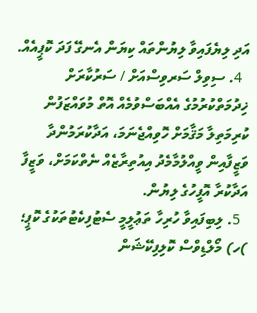އަދި ލިޔެފައިވާ ލިޔުންތައް ކިޔަން އެނގޭ ފަދަ ކޮޕީއެއް.
  4. ސިވިލް ސަރވިސްއަށް / ސަރުކާރަށް ޚިދުމަތްކުރުމުގެ އެއްބަސްވުމެއް އޮތް މުވައްޒަފުން ކުރިމަތިލާ މަޤާމަށް ހޮވިއްޖެނަމަ، އަދާކުރަމުންދާ ވަޒީފާއިން ވީއްލުމާމެދު އިއުތިރާޒެއް ނެތްކަމަށް، ވަޒީފާ އަދާކުރާ އޮފީހުގެ ލިޔުން.
  5. ލިބިފައިވާ ހުރިހާ ތަޢުލީމީ ސެޓުފިކެޓުތަކުގެ ކޮޕީ؛
)ހ) މޯލްޑިވްސް ކޮލިފިކޭޝަން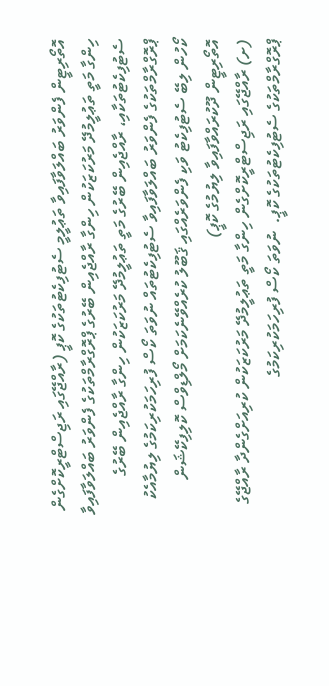އޮތޯރިޓީން ފެންވަރު ބައްލަވާފައިވާ ތަޢުލީމީ ސެޓުފިކެޓުތަކުގެ ކޮޕީ (ރާއްޖޭގައި ރަޖިސްޓްރީކޮށްގެން ހިންގާ މަތީ ތަޢުލީމުދޭ މަރުކަޒަކުން ހިންގާ ރާއްޖެއިން ބޭރުގެ ޕްރޮގްރާމްތަކުގެ ފެންވަރު ބައްލަވާފައިވާ ސެޓުފިކެޓުތަކާއި، ރާއްޖެއިން ބޭރުގެ މަތީ ތަޢުލީމުދޭ މަރުކަޒަކުން ހިންގާ ރާއްޖެއިން ބޭރުގެ ޕްރޮގްރާމްތަކުގެ ފެންވަރު ބައްލަވާފައިވާ ސެޓުފިކެޓުތައް ނުވަތަ ކޯސް ފުރިހަމަކުރިކަމުގެ ލިޔުމާއެކު ކޯހުން ލިބޭ ސެޓުފިކެޓު ވަކި ފެންވަރެއްގައި ޤަބޫލު ކުރެއްވޭނެކަމަށް މޯލްޑިވްސް ކޮލިފިކޭޝަން އޮތޯރިޓީން ދޫކުރައްވާފައިވާ ލިޔުމުގެ ކޮޕީ)
(ށ) ރާއްޖޭގައި ރަޖިސްޓްރީކޮށްގެން ހިންގާ މަތީ ތަޢުލީމުދޭ މަރުކަޒަކުން ކުރިއަށްގެންދާ ރާއްޖޭގެ ޕްރޮގްރާމްތަކުގެ ސެޓުފިކެޓުތަކުގެ ކޮޕީ.  ނުވަތަ ކޯސް ފުރިހަމަކުރިކަމުގެ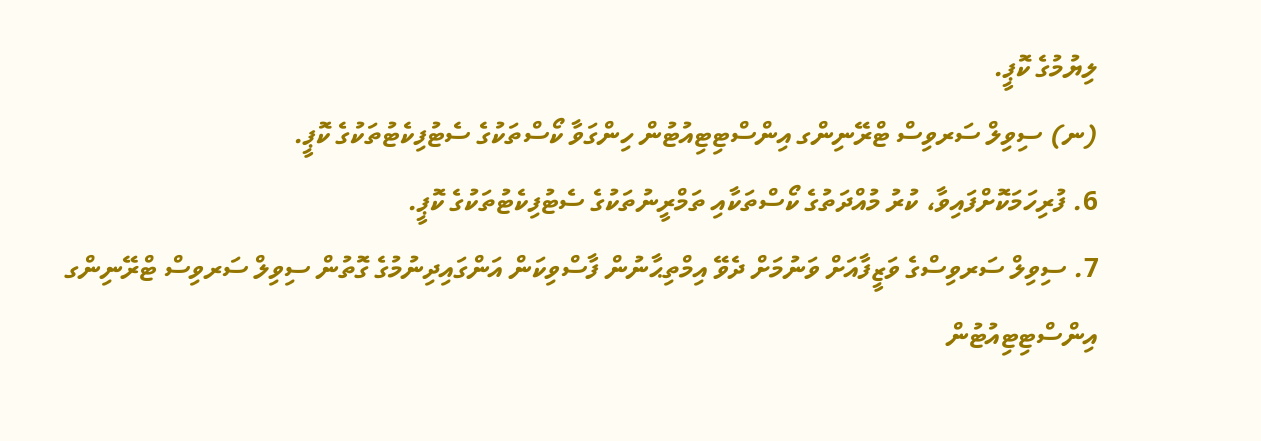ލިޔުމުގެ ކޮޕީ.
(ނ) ސިވިލް ސަރވިސް ޓްރޭނިންގ އިންސްޓިޓިއުޓުން ހިންގަވާ ކޯސްތަކުގެ ސެޓުފިކެޓުތަކުގެ ކޮޕީ.
6. ފުރިހަމަކޮށްފައިވާ، ކުރު މުއްދަތުގެ ކޯސްތަކާއި ތަމްރީނުތަކުގެ ސެޓުފިކެޓުތަކުގެ ކޮޕީ.
7. ސިވިލް ސަރވިސްގެ ވަޒީފާއަށް ވަނުމަށް ދެވޭ އިމްތިޙާނުން ފާސްވިކަން އަންގައިދިނުމުގެ ގޮތުން ސިވިލް ސަރވިސް ޓްރޭނިންގ އިންސްޓިޓިއުޓުން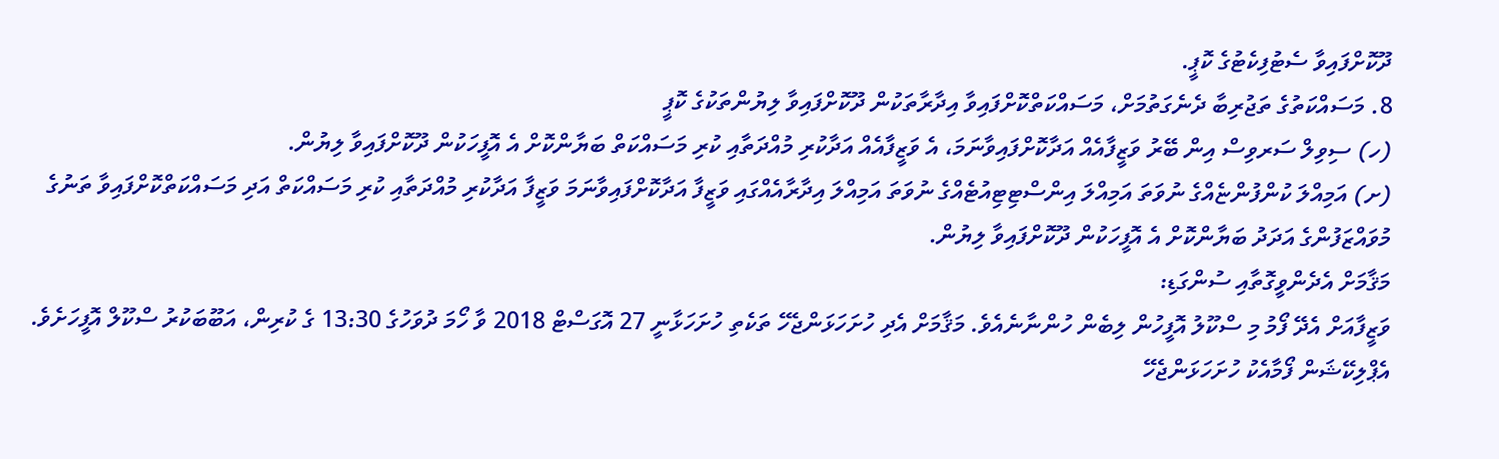ދޫކޮށްފައިވާ ސެޓުފިކެޓުގެ ކޮޕީ.
8. މަސައްކަތުގެ ތަޖުރިބާ ދެނެގަތުމަށް، މަސައްކަތްކޮށްފައިވާ އިދާރާތަކުން ދޫކޮށްފައިވާ ލިޔުންތަކުގެ ކޮޕީ
(ހ) ސިވިލް ސަރވިސް އިން ބޭރު ވަޒީފާއެއް އަދާކޮށްފައިވާނަމަ، އެ ވަޒީފާއެއް އަދާކުރި މުއްދަތާއި ކުރި މަސައްކަތް ބަޔާންކޮށް އެ އޮފީހަކުން ދޫކޮށްފައިވާ ލިޔުން.
(ށ) އަމިއްލަ ކުންފުންޏެއްގެ ނުވަތަ އަމިއްލަ އިންސްޓިޓިއުޓެއްގެ ނުވަތަ އަމިއްލަ އިދާރާއެއްގައި ވަޒީފާ އަދާކޮށްފައިވާނަމަ ވަޒީފާ އަދާކުރި މުއްދަތާއި ކުރި މަސައްކަތް އަދި މަސައްކަތްކޮށްފައިވާ ތަނުގެ މުވައްޒަފުންގެ އަދަދު ބަޔާންކޮށް އެ އޮފީހަކުން ދޫކޮށްފައިވާ ލިޔުން.
މަޤާމަށް އެދެންވީގޮތާއި ސުންގަޑި:
ވަޒީފާއަށް އެދޭ ފޯމު މި ސްކޫލު އޮފީހުން ލިބެން ހުންނާނެއެވެ. މަޤާމަށް އެދި ހުށަހަޅަންޖެހޭ ތަކެތި ހުށަހަޅާނީ 27 އޮގަސްޓް 2018 ވާ ހޯމަ ދުވަހުގެ 13:30 ގެ ކުރިން، އަބޫބަކުރު ސްކޫލް އޮފީހަށެވެ.
އެޕްލިކޭޝަން ފޯމާއެކު ހުށަހަޅަންޖެހޭ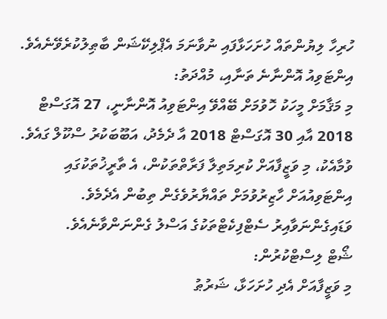ހުރިހާ ލިޔުންތައް ހުށަހަޅާފައި ނުވާނަމަ އެޕްލިކޭޝަން ބާޠިލުކުރެވޭނެއެވެ.
އިންޓަވިއު އޮންނާނެ ތަނާއި، މުއްދަތު:
މި މަޤާމަށް މީހަކު ހޮވުމަށް ބޭއްވޭ އިންޓަވިއު އޮންނާނީ، 27 އޮގަސްޓް 2018 އާއި 30 އޮގަސްޓް 2018 އާ ދެމެދު، އަބޫބަކުރު ސްކޫލް ގައެވެ. ވުމާއެކު، މި ވަޒީފާއަށް ކުރިމަތިލާ ފަރާތްތަކުން، އެ ތާރީޚުތަކުގައި އިންޓަވިއުއަށް ހާޒިރުވުމަށް ތައްޔާރުވެގެން ތިބުން އެދެމެވެ. ވަޑައިގެންނަވާއިރު ސެޓްފިކެޓްތަކުގެ އަސްލު ގެންނަންވާނެއެވެ.
ޝޯޓް ލިސްޓްކުރުން:
މި ވަޒީފާއަށް އެދި ހުށަހަޅާ، ޝަރުޠު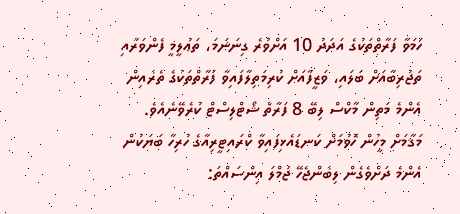ހަމަވާ ފަރާތްތަކުގެ އަދަދު 10 އަށްވުރެ ގިނަނަމަ، ތަޢުލީމީ ފެންވަރާއި ތަޖުރިބާއަށް ބަލައި، ވަޒީފާއަށް ކުރިމަތިލާފައިވާ ފަރާތްތަކުގެ ތެރެއިން އެންމެ މަތިން މާކްސް ލިބޭ 8 ފަރާތް ޝޯޓްލިސްޓް ކުރެވޭނެއެވެ.
މަޤާމަށް މީހުން ހޮވުމަށް ކަނޑައެޅިފައިވާ ކްރައިޓީރިއާގެ ހުރިހާ ބަޔަކުން އެންމެ ދަށްވެގެން ލިބެންޖެހޭ ޖުމްލަ އިންސައްތަ: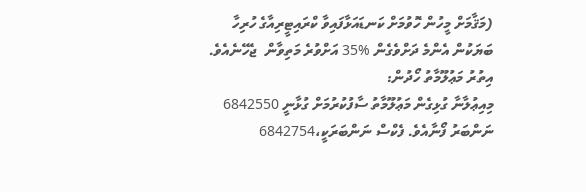(މަޤާމަށް މީހުން ހޮވުމަށް ކަނޑައަޅާފައިވާ ކްރައިޓީރިއާގެ ހުރިހާ ބަޔަކުން އެންމެ ދަށްވެގެން %35 އަށްވުރެ މަތިވާން  ޖެހޭނެއެވެ.
އިތުރު މަޢުލޫމާތު ހޯދުން:
މިއިޢުލާނާ ގުޅިގެން މަޢުލޫމާތު ސާފުކުރުމަށް ގުޅާނީ 6842550 ނަންބަރު ފޯނާއެވެ. ފެކްސް ނަންބަރަކީ،6842754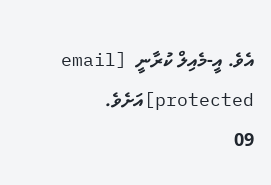އެވެ. އީ-މެއިލް ކުރާނީ  [email protected]އަށެވެ.
09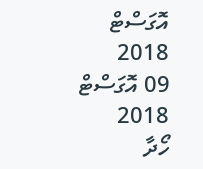އޮގަސްޓް 2018
09 އޮގަސްޓް 2018
ހޯދާ